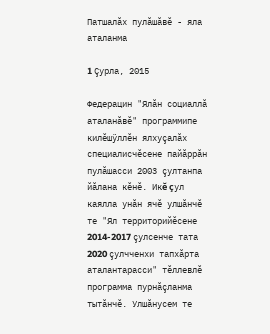Патшалăх пулăшăвĕ - яла аталанма

1 Çурла, 2015

Федерацин "Ялăн социаллă аталанăвĕ" программипе килĕшÿллĕн ялхуçалăх специалисчĕсене пайăррăн пулăшасси 2003 çултанпа йăлана кĕнĕ. Икĕ çул каялла унăн ячĕ улшăнчĕ те "Ял территорийĕсене 2014-2017 çулсенче тата 2020 çулчченхи тапхăрта аталантарасси" тĕллевлĕ программа пурнăçланма тытăнчĕ. Улшăнусем те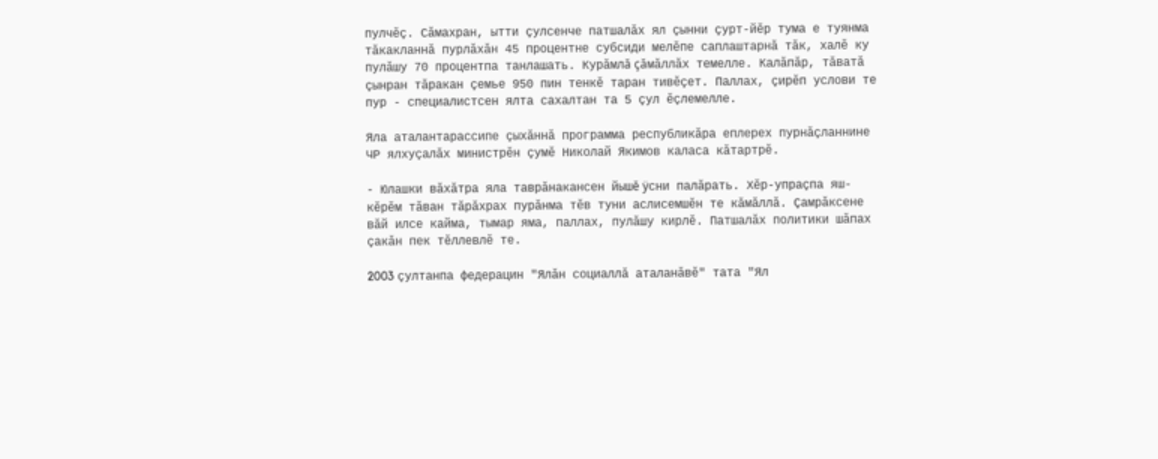пулчĕç. Сăмахран, ытти çулсенче патшалăх ял çынни çурт-йĕр тума е туянма тăкакланнă пурлăхăн 45 процентне субсиди мелĕпе саплаштарнă тăк, халĕ ку пулăшу 70 процентпа танлашать. Курăмлă çăмăллăх темелле. Калăпăр, тăватă çынран тăракан çемье 950 пин тенкĕ таран тивĕçет. Паллах, çирĕп услови те пур - специалистсен ялта сахалтан та 5 çул ĕçлемелле.

Яла аталантарассипе çыхăннă программа республикăра еплерех пурнăçланнине ЧР ялхуçалăх министрĕн çумĕ Николай Якимов каласа кăтартрĕ.

- Юлашки вăхăтра яла таврăнакансен йышĕ ÿсни палăрать. Хĕр-упраçпа яш-кĕрĕм тăван тăрăхрах пурăнма тĕв туни аслисемшĕн те кăмăллă. Çамрăксене вăй илсе кайма, тымар яма, паллах, пулăшу кирлĕ. Патшалăх политики шăпах çакăн пек тĕллевлĕ те.

2003 çултанпа федерацин "Ялăн социаллă аталанăвĕ" тата "Ял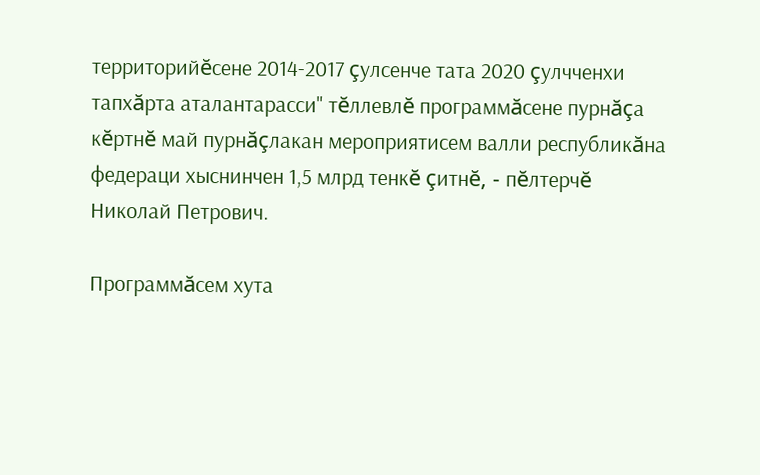территорийĕсене 2014-2017 çулсенче тата 2020 çулчченхи тапхăрта аталантарасси" тĕллевлĕ программăсене пурнăçа кĕртнĕ май пурнăçлакан мероприятисем валли республикăна федераци хыснинчен 1,5 млрд тенкĕ çитнĕ, - пĕлтерчĕ Николай Петрович.

Программăсем хута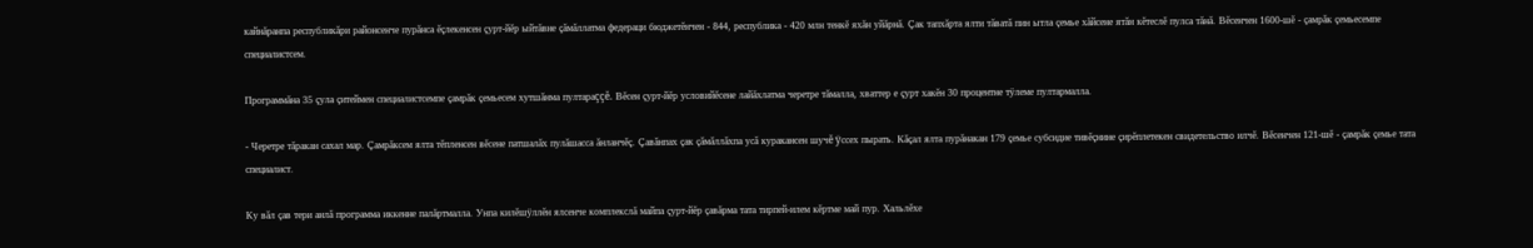кайнăранпа республикăри районсенче пурăнса ĕçлекенсен çурт-йĕр ыйтăвне çăмăллатма федераци бюджетĕнчен - 844, республика - 420 млн тенкĕ яхăн уйăрнă. Çак тапхăрта ялти тăватă пин ытла çемье хăйсене ятăн кĕтеслĕ пулса тăнă. Вĕсенчен 1600-шĕ - çамрăк çемьесемпе специалистсем.

Программăна 35 çула çитеймен специалистсемпе çамрăк çемьесем хутшăнма пултараççĕ. Вĕсен çурт-йĕр условийĕсене лайăхлатма черетре тăмалла, хваттер е çурт хакĕн 30 процентне тÿлеме пултармалла.

- Черетре тăракан сахал мар. Çамрăксем ялта тĕпленсен вĕсене патшалăх пулăшасса ăнланчĕç. Çавăнпах çак çăмăллăхпа усă куракансен шучĕ ÿссех пырать. Кăçал ялта пурăнакан 179 çемье субсидие тивĕçнине çирĕплетекен свидетельство илчĕ. Вĕсенчен 121-шĕ - çамрăк çемье тата специалист.

Ку вăл çав тери анлă программа иккенне палăртмалла. Унпа килĕшÿллĕн ялсенче комплекслă майпа çурт-йĕр çавăрма тата тирпей-илем кĕртме май пур. Хальлĕхе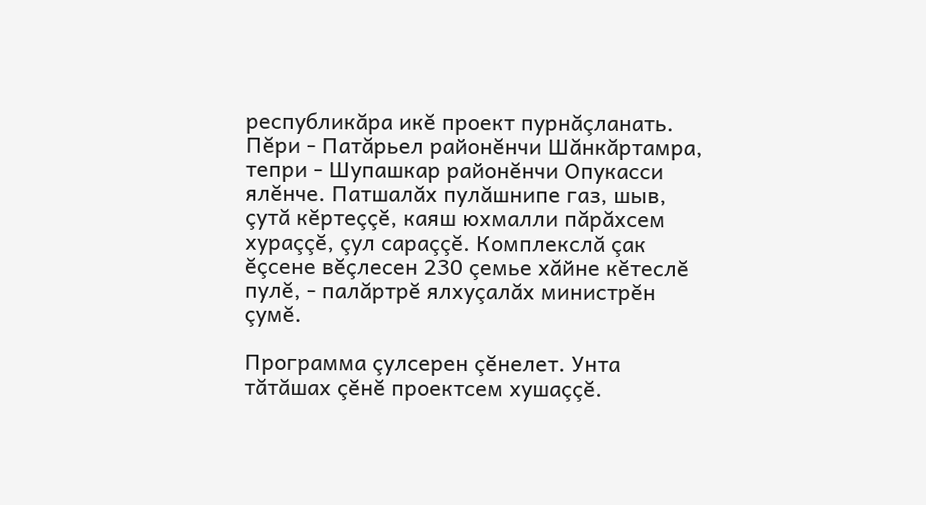республикăра икĕ проект пурнăçланать. Пĕри - Патăрьел районĕнчи Шăнкăртамра, тепри - Шупашкар районĕнчи Опукасси ялĕнче. Патшалăх пулăшнипе газ, шыв, çутă кĕртеççĕ, каяш юхмалли пăрăхсем хураççĕ, çул сараççĕ. Комплекслă çак ĕçсене вĕçлесен 230 çемье хăйне кĕтеслĕ пулĕ, - палăртрĕ ялхуçалăх министрĕн çумĕ.

Программа çулсерен çĕнелет. Унта тăтăшах çĕнĕ проектсем хушаççĕ.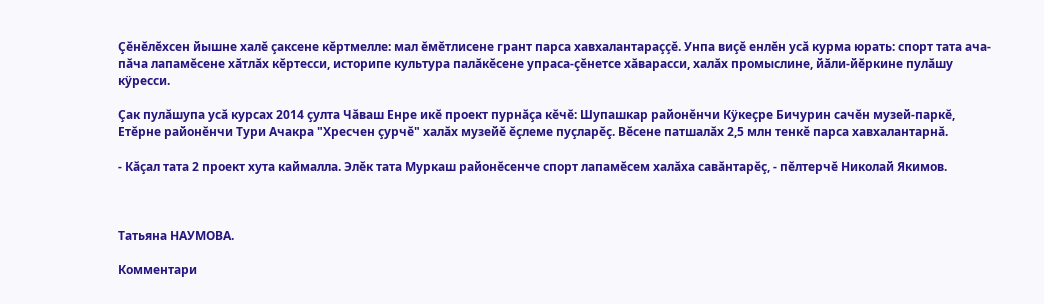Çĕнĕлĕхсен йышне халĕ çаксене кĕртмелле: мал ĕмĕтлисене грант парса хавхалантараççĕ. Унпа виçĕ енлĕн усă курма юрать: спорт тата ача-пăча лапамĕсене хăтлăх кĕртесси, историпе культура палăкĕсене упраса-çĕнетсе хăварасси, халăх промыслине, йăли-йĕркине пулăшу кÿресси.

Çак пулăшупа усă курсах 2014 çулта Чăваш Енре икĕ проект пурнăçа кĕчĕ: Шупашкар районĕнчи Кÿкеçре Бичурин сачĕн музей-паркĕ, Етĕрне районĕнчи Тури Ачакра "Хресчен çурчĕ" халăх музейĕ ĕçлеме пуçларĕç. Вĕсене патшалăх 2,5 млн тенкĕ парса хавхалантарнă.

- Кăçал тата 2 проект хута каймалла. Элĕк тата Муркаш районĕсенче спорт лапамĕсем халăха савăнтарĕç, - пĕлтерчĕ Николай Якимов.



Татьяна НАУМОВА.

Комментари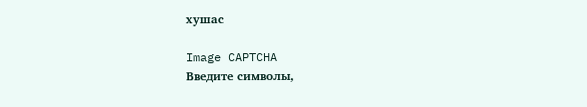хушас

Image CAPTCHA
Введите символы,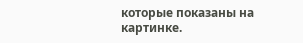которые показаны на картинке.